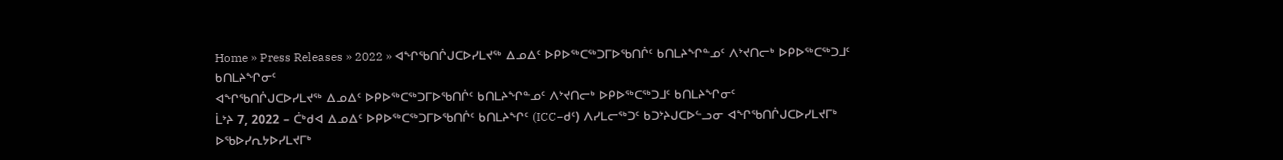Home » Press Releases » 2022 » ᐊᖏᖃᑎᒌᒍᑕᐅᓯᒪᔪᖅ ᐃᓄᐃᑦ ᐅᑭᐅᖅᑕᖅᑐᒥᐅᖃᑎᒌᑦ ᑲᑎᒪᔨᖏᓐᓄᑦ ᐱᔾᔪᑎᓕᒃ ᐅᑭᐅᖅᑕᖅᑐᒧᑦ ᑲᑎᒪᔨᖏᓂᑦ
ᐊᖏᖃᑎᒌᒍᑕᐅᓯᒪᔪᖅ ᐃᓄᐃᑦ ᐅᑭᐅᖅᑕᖅᑐᒥᐅᖃᑎᒌᑦ ᑲᑎᒪᔨᖏᓐᓄᑦ ᐱᔾᔪᑎᓕᒃ ᐅᑭᐅᖅᑕᖅᑐᒧᑦ ᑲᑎᒪᔨᖏᓂᑦ
ᒫᔾᔨ 7, 2022 – ᑖᒃᑯᐊ ᐃᓄᐃᑦ ᐅᑭᐅᖅᑕᖅᑐᒥᐅᖃᑎᒌᑦ ᑲᑎᒪᔨᖏᑦ (ICC−ᑯᑦ) ᐱᓯᒪᓕᖅᑐᑦ ᑲᑐᔾᔨᒍᑕᐅᓪᓗᓂ ᐊᖏᖃᑎᒌᒍᑕᐅᓯᒪᔪᒥᒃ ᐅᖃᐅᓯᕆᔭᐅᓯᒪᔪᒥᒃ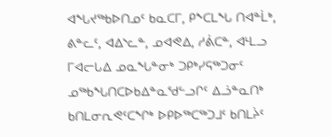ᐊᖓᔪᖅᑲᐅᑎᓄᑦ ᑲᓇᑕᒥ, ᑭᖕᑕᒪᖓ ᑎᐊᓐᒫᒃ, ᕕᓐᓚᑦ, ᐊᐃᔅᓚᓐ, ᓄᐊᕙᐃ, ᓱᕖᑕᓐ, ᐊᒻᒪᓗ ᒥᐊᓕᒐᐃ ᓄᓇᖓᓐᓂᒃ ᑐᑭᒃᓯᕋᖅᑐᓂᑦ ᓄᖅᑲᖓᑎᑕᐅᑲᐃᓐᓇᖁᓪᓗᒋᑦ ᐃᓘᓐᓇᑎᒃ ᑲᑎᒪᓂᕆᕙᑦᑕᖏᒃ ᐅᑭᐅᖅᑕᖅᑐᒧᑦ ᑲᑎᒪᔩᑦ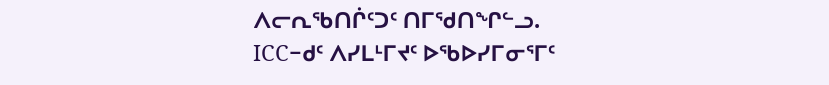ᐱᓕᕆᖃᑎᒌᑦᑐᑦ ᑎᒥᖁᑎᖏᓪᓗ.
ICC−ᑯᑦ ᐱᓯᒪᒻᒥᔪᑦ ᐅᖃᐅᓯᒥᓂᕐᒥᑦ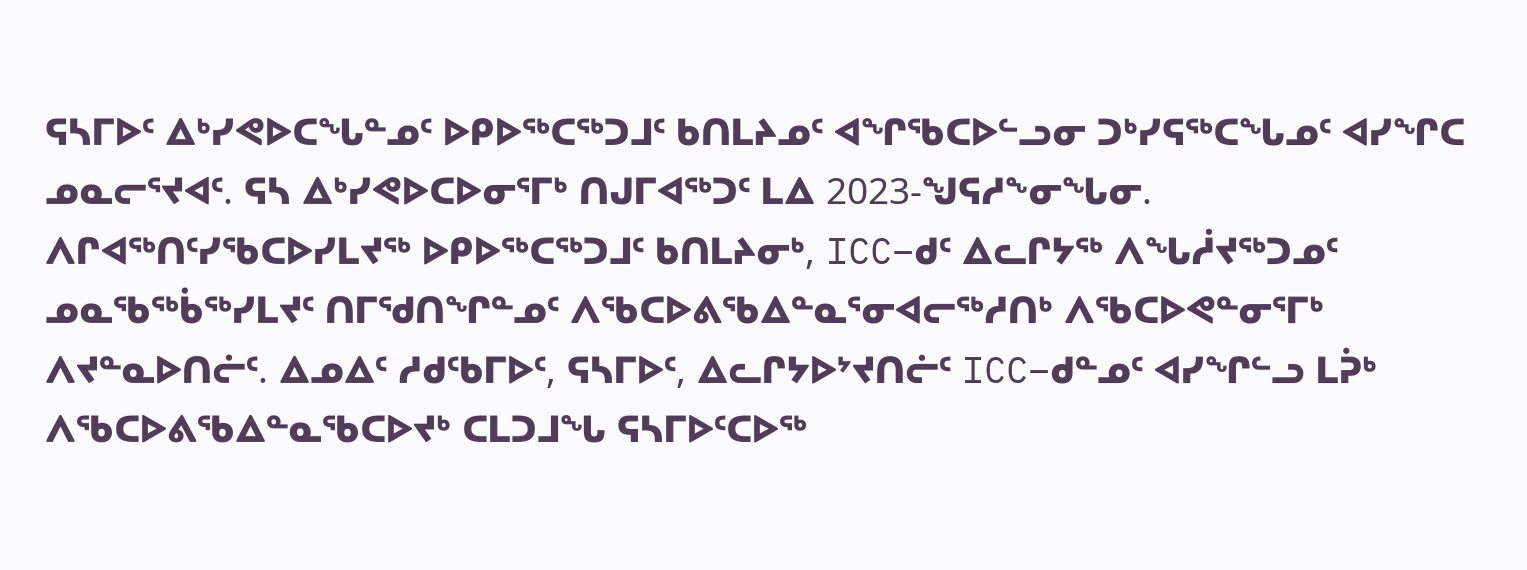ᕋᓴᒥᐅᑦ ᐃᒃᓯᕙᐅᑕᖓᓐᓄᑦ ᐅᑭᐅᖅᑕᖅᑐᒧᑦ ᑲᑎᒪᔨᓄᑦ ᐊᖏᖃᑕᐅᓪᓗᓂ ᑐᒃᓯᕋᖅᑕᖓᓄᑦ ᐊᓯᖏᑕ ᓄᓇᓕᕐᔪᐊᑦ. ᕋᓴ ᐃᒃᓯᕙᐅᑕᐅᓂᕐᒥᒃ ᑎᒍᒥᐊᖅᑐᑦ ᒪᐃ 2023-ᖑᕋᓱᖕᓂᖓᓂ.
ᐱᒋᐊᖅᑎᑦᓯᖃᑕᐅᓯᒪᔪᖅ ᐅᑭᐅᖅᑕᖅᑐᒧᑦ ᑲᑎᒪᔨᓂᒃ, ICC−ᑯᑦ ᐃᓚᒋᔭᖅ ᐱᖓᓲᔪᖅᑐᓄᑦ ᓄᓇᖃᖅᑳᖅᓯᒪᔪᑦ ᑎᒥᖁᑎᖏᓐᓄᑦ ᐱᖃᑕᐅᕕᖃᐃᓐᓇᕐᓂᐊᓕᖅᓱᑎᒃ ᐱᖃᑕᐅᕙᓐᓂᕐᒥᒃ ᐱᔪᓐᓇᐅᑎᓖᑦ. ᐃᓄᐃᑦ ᓱᑯᑦᑲᒥᐅᑦ, ᕋᓴᒥᐅᑦ, ᐃᓚᒋᔭᐅᔾᔪᑎᓖᑦ ICC−ᑯᓐᓄᑦ ᐊᓯᖏᓪᓗ ᒪᕉᒃ ᐱᖃᑕᐅᕕᖃᐃᓐᓇᖃᑕᐅᔪᒃ ᑕᒪᑐᒧᖓ ᕋᓴᒥᐅᑦᑕᐅᖅ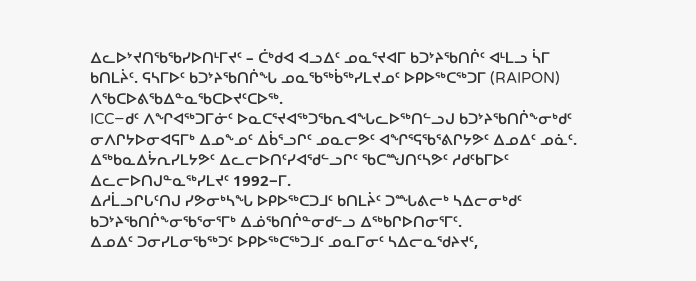ᐃᓚᐅᔾᔪᑎᖃᖃᓯᐅᑎᒻᒥᔪᑦ – ᑖᒃᑯᐊ ᐊᓗᐃᑦ ᓄᓇᕐᔪᐊᒥ ᑲᑐᔾᔨᖃᑎᒌᑦ ᐊᒻᒪᓗ ᓵᒥ ᑲᑎᒪᔩᑦ. ᕋᓴᒥᐅᑦ ᑲᑐᔾᔨᖃᑎᒌᖓ ᓄᓇᖃᖅᑳᖅᓯᒪᔪᓄᑦ ᐅᑭᐅᖅᑕᖅᑐᒥ (RAIPON) ᐱᖃᑕᐅᕕᖃᐃᓐᓇᖃᑕᐅᔪᑦᑕᐅᖅ.
ICC−ᑯᑦ ᐱᖏᐊᖅᑐᒥᓃᑦ ᐅᓇᑕᕐᔪᐊᖅᑐᖃᕆᐊᖓᓚᐅᖅᑎᓪᓗᒍ ᑲᑐᔾᔨᖃᑎᒌᖕᓂᒃᑯᑦ ᓂᐱᒋᔭᐅᓂᐊᕋᒥᒃ ᐃᓄᖕᓄᑦ ᐃᑳᕐᓗᒋᑦ ᓄᓇᓕᕗᑦ ᐊᖏᕐᕋᖃᕐᕕᒋᔭᕗᑦ ᐃᓄᐃᑦ ᓄᓈᑦ. ᐃᖅᑲᓇᐃᔮᕆᓯᒪᔭᕗᑦ ᐃᓚᓕᐅᑎᑦᓯᐊᖁᓪᓗᒋᑦ ᖃᑕᙳᑎᑦᓴᕗᑦ ᓱᑯᑦᑲᒥᐅᑦ ᐃᓚᓕᐅᑎᒍᓐᓇᖅᓯᒪᔪᑦ 1992−ᒥ.
ᐃᓱᒫᓗᒋᒐᑦᑎᒍ ᓯᕗᓂᒃᓴᖓ ᐅᑭᐅᖅᑕᑐᒧᑦ ᑲᑎᒪᔩᑦ ᑐᙵᕕᓕᒃ ᓴᐃᓕᓂᒃᑯᑦ ᑲᑐᔾᔨᖃᑎᒌᖕᓂᖃᕐᓂᕐᒥᒃ ᐃᓅᖃᑎᒌᓐᓂᑯᓪᓗ ᐃᖅᑲᒋᐅᑎᓂᕐᒥᑦ.
ᐃᓄᐃᑦ ᑐᓂᓯᒪᓂᖃᖅᑐᑦ ᐅᑭᐅᖅᑕᖅᑐᒧᑦ ᓄᓇᒥᓂᑦ ᓴᐃᓕᓇᖁᔨᔪᑦ,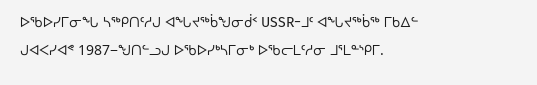ᐅᖃᐅᓯᒥᓂᖓ ᓴᖅᑭᑎᑦᓱᒍ ᐊᖓᔪᖅᑳᖑᓂᑰᑉ USSR−ᒧᑦ ᐊᖓᔪᖅᑳᖅ ᒥᑲᐃᓪ ᒍᐊᐸᓯᐊᕝ 1987−ᖑᑎᓪᓗᒍ ᐅᖃᐅᓯᒃᓴᒥᓂᒃ ᐅᖃᓕᒪᑦᓱᓂ ᒧᕐᒪᓐᔅᑭᒥ.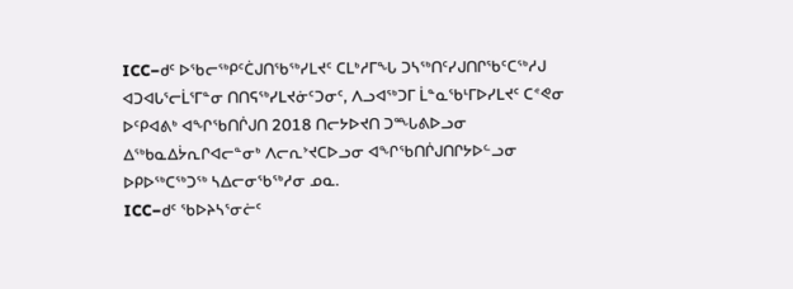ICC−ᑯᑦ ᐅᖃᓕᖅᑭᑦᑖᒍᑎᖃᖅᓯᒪᔪᑦ ᑕᒪᒃᓱᒥᖓ ᑐᓴᖅᑎᑦᓯᒍᑎᒋᖃᑦᑕᖅᓱᒍ ᐊᑐᐊᒐᕐᓕᒫᕐᒥᓐᓂ ᑎᑎᕋᖅᓯᒪᔪᓃᑦᑐᓂᑦ, ᐱᓗᐊᖅᑐᒥ ᒫᓐᓇᖃᒻᒥᐅᓯᒪᔪᑦ ᑕᕝᕙᓂ ᐅᑦᑭᐊᕕᒃ ᐊᖏᖃᑎᒌᒍᑎ 2018 ᑎᓕᔭᐅᔪᑎ ᑐᙵᕕᐅᓗᓂ ᐃᖅᑲᓇᐃᔮᕆᒋᐊᓕᓐᓂᒃ ᐱᓕᕆᔾᔪᑕᐅᓗᓂ ᐊᖏᖃᑎᒌᒍᑎᒋᔭᐅᓪᓗᓂ ᐅᑭᐅᖅᑕᖅᑐᖅ ᓴᐃᓕᓂᖃᖅᓱᓂ ᓄᓇ.
ICC−ᑯᑦ ᖃᐅᔨᓴᕐᓂᓖᑦ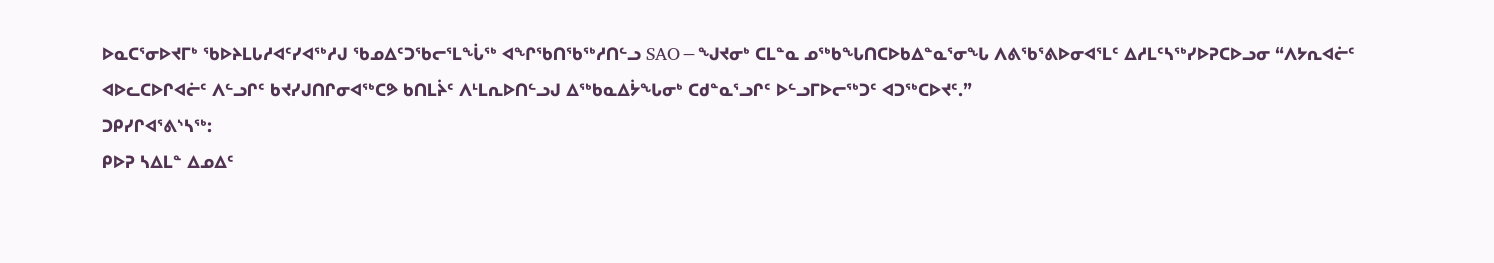ᐅᓇᑕᕐᓂᐅᔪᒥᒃ ᖃᐅᔨᒪᒐᓱᐊᑦᓯᐊᖅᓱᒍ ᖃᓄᐃᑦᑐᖃᓕᕐᒪᖔᖅ ᐊᖏᖃᑎᖃᖅᓱᑎᓪᓗ SAO−ᖑᔪᓂᒃ ᑕᒪᓐᓇ ᓄᖅᑲᖓᑎᑕᐅᑲᐃᓐᓇᕐᓂᖓ ᐱᕕᖃᕐᕕᐅᓂᐊᕐᒪᑦ ᐃᓱᒪᑦᓴᖅᓯᐅᕈᑕᐅᓗᓂ “ᐱᔭᕆᐊᓖᑦ ᐊᐅᓚᑕᐅᒋᐊᓖᑦ ᐱᓪᓗᒋᑦ ᑲᔪᓯᒍᑎᒋᓂᐊᖅᑕᕗ ᑲᑎᒪᔩᑦ ᐱᒻᒪᕆᐅᑎᓪᓗᒍ ᐃᖅᑲᓇᐃᔮᖓᓂᒃ ᑕᑯᓐᓇᕐᓗᒋᑦ ᐅᓪᓗᒥᐅᓕᖅᑐᑦ ᐊᑐᖅᑕᐅᔪᑦ.”
ᑐᑭᓯᒋᐊᕐᕕᔅᓴᖅ:
ᑭᐅᕈ ᓴᐃᒪᓐ ᐃᓄᐃᑦ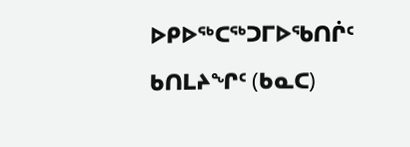ᐅᑭᐅᖅᑕᖅᑐᒥᐅᖃᑎᒌᑦ ᑲᑎᒪᔨᖏᑦ (ᑲᓇᑕ)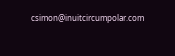csimon@inuitcircumpolar.com